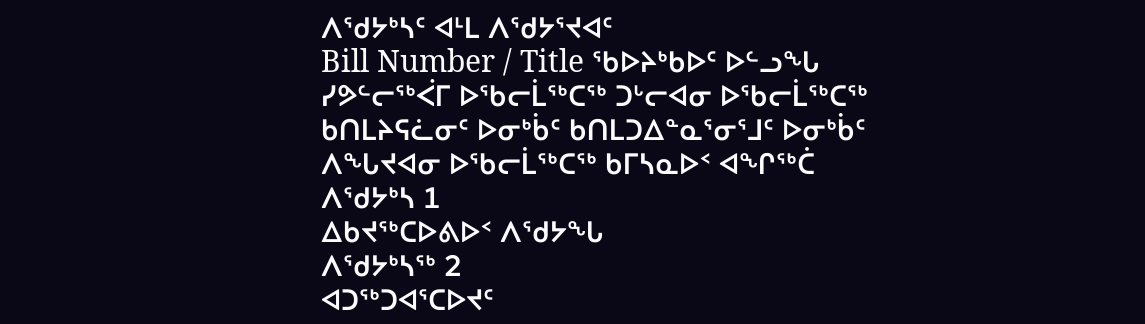ᐱᖁᔭᒃᓴᑦ ᐊᒻᒪ ᐱᖁᔭᕐᔪᐊᑦ
Bill Number / Title ᖃᐅᔨᒃᑲᐅᑦ ᐅᓪᓗᖓ ᓯᕗᓪᓕᖅᐹᒥ ᐅᖃᓕᒫᖅᑕᖅ ᑐᒡᓕᐊᓂ ᐅᖃᓕᒫᖅᑕᖅ ᑲᑎᒪᔨᕋᓛᓂᑦ ᐅᓂᒃᑳᑦ ᑲᑎᒪᑐᐃᓐᓇᕐᓂᕐᒧᑦ ᐅᓂᒃᑳᑦ ᐱᖓᔪᐊᓂ ᐅᖃᓕᒫᖅᑕᖅ ᑲᒥᓴᓇᐅᑉ ᐊᖏᖅᑖ
ᐱᖁᔭᒃᓴ 1
ᐃᑲᔪᖅᑕᐅᕕᐅᑉ ᐱᖁᔭᖓ
ᐱᖁᔭᒃᓴᖅ 2
ᐊᑐᖅᑐᐊᕐᑕᐅᔪᑦ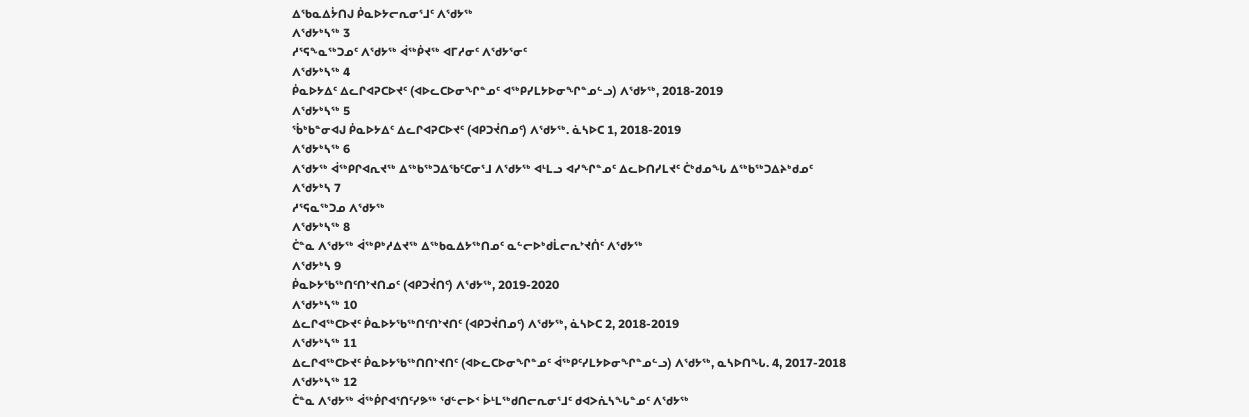ᐃᖃᓇᐃᔮᑎᒍ ᑮᓇᐅᔭᓕᕆᓂᕐᒧᑦ ᐱᖁᔭᖅ
ᐱᖁᔭᒃᓴᖅ 3
ᓱᕐᕋᖕᓇᖅᑐᓄᑦ ᐱᖁᔭᖅ ᐋᖅᑮᔪᖅ ᐊᒥᓱᓂᑦ ᐱᖁᔭᕐᓂᑦ
ᐱᖁᔭᒃᓴᖅ 4
ᑮᓇᐅᔭᐃᑦ ᐃᓚᒋᐊᕈᑕᐅᔪᑦ (ᐊᐅᓚᑕᐅᓂᖏᓐᓄᑦ ᐊᖅᑭᓯᒪᔭᐅᓂᖏᓐᓄᓪᓗ) ᐱᖁᔭᖅ, 2018-2019
ᐱᖁᔭᒃᓴᖅ 5
ᖄᒃᑲᓐᓂᐊᒍ ᑮᓇᐅᔭᐃᑦ ᐃᓚᒋᐊᕈᑕᐅᔪᑦ (ᐊᑭᑐᔫᑎᓄᑦ) ᐱᖁᔭᖅ. ᓈᓴᐅᑕ 1, 2018-2019
ᐱᖁᔭᒃᓴᖅ 6
ᐱᖁᔭᖅ ᐋᖅᑭᒋᐊᕆᔪᖅ ᐃᖅᑲᖅᑐᐃᖃᑦᑕᓂᕐᒧ ᐱᖁᔭᖅ ᐊᒻᒪᓗ ᐊᓯᖏᓐᓄᑦ ᐃᓚᐅᑎᓯᒪᔪᑦ ᑖᒃᑯᓄᖓ ᐃᖅᑲᖅᑐᐃᔨᒃᑯᓄᑦ
ᐱᖁᔭᒃᓴ 7
ᓱᕐᕋᓇᖅᑐᓄ ᐱᖁᔭᖅ
ᐱᖁᔭᒃᓴᖅ 8
ᑖᓐᓇ ᐱᖁᔭᖅ ᐋᖅᑭᒃᓱᐃᔪᖅ ᐃᖅᑲᓇᐃᔭᖅᑎᓄᑦ ᓇᓪᓕᐅᒃᑯᒫᓕᕆᔾᔪᑏᑦ ᐱᖁᔭᖅ
ᐱᖁᔭᒃᓴ 9
ᑮᓇᐅᔭᖃᖅᑎᑦᑎᔾᔪᑎᓄᑦ (ᐊᑭᑐᔫᑎᑦ) ᐱᖁᔭᖅ, 2019-2020
ᐱᖁᔭᒃᓴᖅ 10
ᐃᓚᒋᐊᖅᑕᐅᔪᑦ ᑮᓇᐅᔭᖃᖅᑎᑦᑎᔾᔪᑎᑦ (ᐊᑭᑐᔫᑎᓄᑦ) ᐱᖁᔭᖅ, ᓈᓴᐅᑕ 2, 2018-2019
ᐱᖁᔭᒃᓴᖅ 11
ᐃᓚᒋᐊᖅᑕᐅᔪᑦ ᑮᓇᐅᔭᖃᖅᑎᑎᔾᔪᑎᑦ (ᐊᐅᓚᑕᐅᓂᖏᓐᓄᑦ ᐋᖅᑭᑦᓯᒪᔭᐅᓂᖏᓐᓄᓪᓗ) ᐱᖁᔭᖅ, ᓇᓴᐅᑎᖓ. 4, 2017-2018
ᐱᖁᔭᒃᓴᖅ 12
ᑖᓐᓇ ᐱᖁᔭᖅ ᐋᖅᑮᒋᐊᕐᑎᑦᓯᕗᖅ ᖁᓪᓕᐅᑉ ᐆᒻᒪᖅᑯᑎᓕᕆᓂᕐᒧᑦ ᑯᐊᐳᕇᓴᖓᓐᓄᑦ ᐱᖁᔭᖅ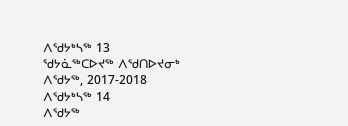ᐱᖁᔭᒃᓴᖅ 13
ᖁᔭᓈᖅᑕᐅᔪᖅ ᐱᖁᑎᐅᔪᓂᒃ ᐱᖁᔭᖅ, 2017-2018
ᐱᖁᔭᒃᓴᖅ 14
ᐱᖁᔭᖅ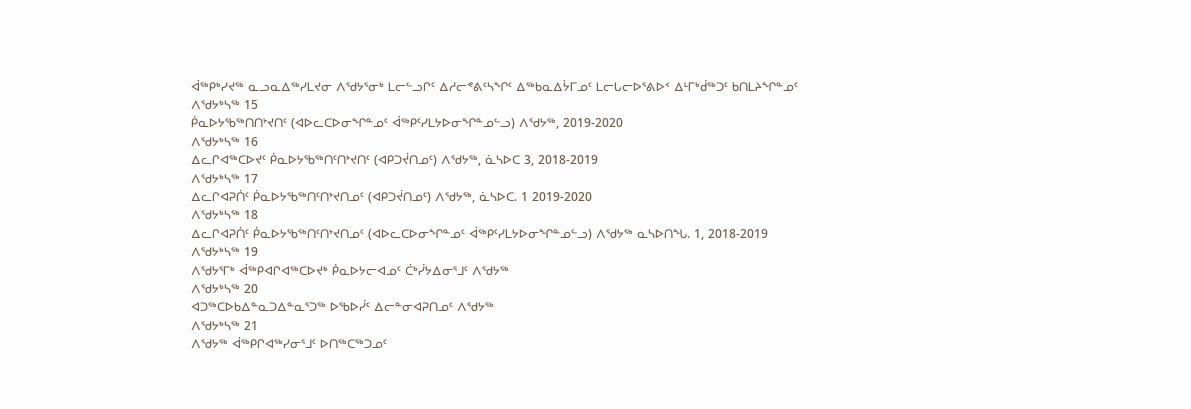ᐋᖅᑭᒃᓯᔪᖅ ᓇᓗᓇᐃᖅᓯᒪᔪᓂ ᐱᖁᔭᕐᓂᒃ ᒪᓕᓪᓗᒋᑦ ᐃᓱᓕᕝᕕᑦᓴᖏᑦ ᐃᖅᑲᓇᐃᔮᒥᓄᑦ ᒪᓕᒐᓕᐅᕐᕕᐅᑉ ᐃᒻᒥᒃᑰᖅᑐᑦ ᑲᑎᒪᔨᖏᓐᓄᑦ
ᐱᖁᔭᒃᓴᖅ 15
ᑮᓇᐅᔭᖃᖅᑎᑎᔾᔪᑎᑦ (ᐊᐅᓚᑕᐅᓂᖏᓐᓄᑦ ᐋᖅᑭᑦᓯᒪᔭᐅᓂᖏᓐᓄᓪᓗ) ᐱᖁᔭᖅ, 2019-2020
ᐱᖁᔭᒃᓴᖅ 16
ᐃᓚᒋᐊᖅᑕᐅᔪᑦ ᑮᓇᐅᔭᖃᖅᑎᑦᑎᔾᔪᑎᑦ (ᐊᑭᑐᔫᑎᓄᑦ) ᐱᖁᔭᖅ, ᓈᓴᐅᑕ 3, 2018-2019
ᐱᖁᔭᒃᓴᖅ 17
ᐃᓚᒋᐊᕈᑏᑦ ᑮᓇᐅᔭᖃᖅᑎᑦᑎᔾᔪᑎᓄᑦ (ᐊᑭᑐᔫᑎᓄᑦ) ᐱᖁᔭᖅ, ᓈᓴᐅᑕ. 1 2019-2020
ᐱᖁᔭᒃᓴᖅ 18
ᐃᓚᒋᐊᕈᑏᑦ ᑮᓇᐅᔭᖃᖅᑎᑦᑎᔾᔪᑎᓄᑦ (ᐊᐅᓚᑕᐅᓂᖏᓐᓄᑦ ᐋᖅᑭᑦᓯᒪᔭᐅᓂᖏᓐᓄᓪᓗ) ᐱᖁᔭᖅ ᓇᓴᐅᑎᖓ. 1, 2018-2019
ᐱᖁᔭᒃᓴᖅ 19
ᐱᖁᔭᕐᒥᒃ ᐋᖅᑭᐊᒋᐊᖅᑕᐅᔪᒃ ᑮᓇᐅᔭᓕᐊᓄᑦ ᑖᒃᓰᔭᐃᓂᕐᒧᑦ ᐱᖁᔭᖅ
ᐱᖁᔭᒃᓴᖅ 20
ᐊᑐᖅᑕᐅᑲᐃᓐᓇᑐᐃᓐᓇᕐᑐᖅ ᐅᖃᐅᓰᑦ ᐃᓕᓐᓂᐊᕈᑎᓄᑦ ᐱᖁᔭᖅ
ᐱᖁᔭᒃᓴᖅ 21
ᐱᖁᔭᖅ ᐋᖅᑭᒋᐊᖅᓯᓂᕐᒧᑦ ᐅᑎᖅᑕᖅᑐᓄᑦ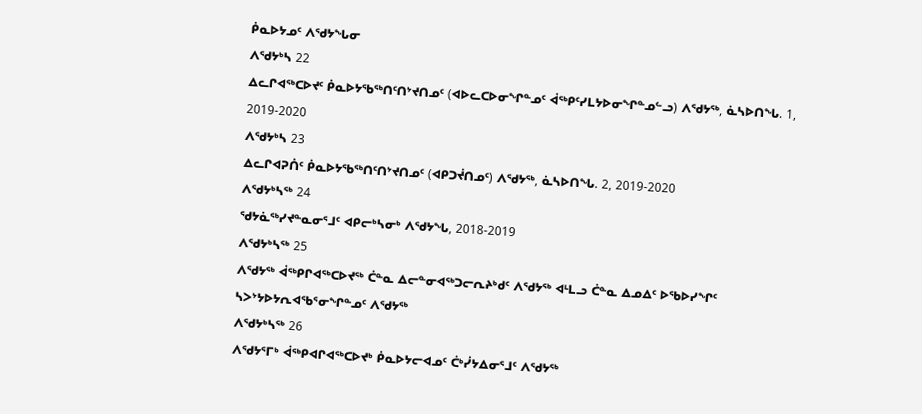ᑮᓇᐅᔭᓄᑦ ᐱᖁᔭᖓᓂ
ᐱᖁᔭᒃᓴ 22
ᐃᓚᒋᐊᖅᑕᐅᔪᑦ ᑮᓇᐅᔭᖃᖅᑎᑦᑎᔾᔪᑎᓄᑦ (ᐊᐅᓚᑕᐅᓂᖏᓐᓄᑦ ᐋᖅᑭᑦᓯᒪᔭᐅᓂᖏᓐᓄᓪᓗ) ᐱᖁᔭᖅ, ᓈᓴᐅᑎᖓ. 1, 2019-2020
ᐱᖁᔭᒃᓴ 23
ᐃᓚᒋᐊᕈᑏᑦ ᑮᓇᐅᔭᖃᖅᑎᑦᑎᔾᔪᑎᓄᑦ (ᐊᑭᑐᔫᑎᓄᑦ) ᐱᖁᔭᖅ, ᓈᓴᐅᑎᖓ. 2, 2019-2020
ᐱᖁᔭᒃᓴᖅ 24
ᖁᔭᓈᖅᓯᔪᓐᓇᓂᕐᒧᑦ ᐊᑭᓕᒃᓴᓂᒃ ᐱᖁᔭᖓ, 2018-2019
ᐱᖁᔭᒃᓴᖅ 25
ᐱᖁᔭᖅ ᐋᖅᑭᒋᐊᖅᑕᐅᔪᖅ ᑖᓐᓇ ᐃᓕᓐᓂᐊᖅᑐᓕᕆᔨᒃᑯᑦ ᐱᖁᔭᖅ ᐊᒻᒪᓗ ᑖᓐᓇ ᐃᓄᐃᑦ ᐅᖃᐅᓯᖏᑦ ᓴᐳᔾᔭᐅᔭᕆᐊᖃᕐᓂᖏᓐᓄᑦ ᐱᖁᔭᖅ
ᐱᖁᔭᒃᓴᖅ 26
ᐱᖁᔭᕐᒥᒃ ᐋᖅᑭᐊᒋᐊᖅᑕᐅᔪᒃ ᑮᓇᐅᔭᓕᐊᓄᑦ ᑖᒃᓰᔭᐃᓂᕐᒧᑦ ᐱᖁᔭᖅ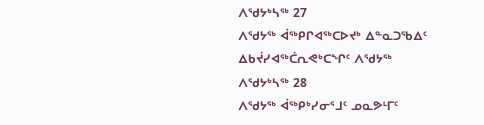ᐱᖁᔭᒃᓴᖅ 27
ᐱᖁᔭᖅ ᐋᖅᑭᒋᐊᖅᑕᐅᔪᒃ ᐃᓐᓇᑐᖃᐃᑦ ᐃᑲᔫᓯᐊᖅᑖᕆᕙᒃᑕᖏᑦ ᐱᖁᔭᖅ
ᐱᖁᔭᒃᓴᖅ 28
ᐱᖁᔭᖅ ᐋᖅᑭᒃᓯᓂᕐᒧᑦ ᓄᓇᕗᒻᒥᑦ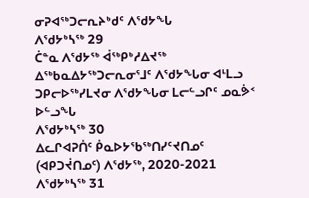ᓂᕈᐊᖅᑐᓕᕆᔨᒃᑯᑦ ᐱᖁᔭᖓ
ᐱᖁᔭᒃᓴᖅ 29
ᑖᓐᓇ ᐱᖁᔭᖅ ᐋᖅᑭᒃᓱᐃᔪᖅ ᐃᖅᑲᓇᐃᔭᖅᑐᓕᕆᓂᕐᒧᑦ ᐱᖁᔭᖓᓂ ᐊᒻᒪᓗ ᑐᑭᓕᐅᖅᓯᒪᔪᓂ ᐱᖁᔭᖓᓂ ᒪᓕᓪᓗᒋᑦ ᓄᓇᕘᑉ ᐅᓪᓗᖓ
ᐱᖁᔭᒃᓴᖅ 30
ᐃᓚᒋᐊᕈᑏᑦ ᑮᓇᐅᔭᖃᖅᑎᓯᑦᔪᑎᓄᑦ (ᐊᑭᑐᔫᑎᓄᑦ) ᐱᖁᔭᖅ, 2020-2021
ᐱᖁᔭᒃᓴᖅ 31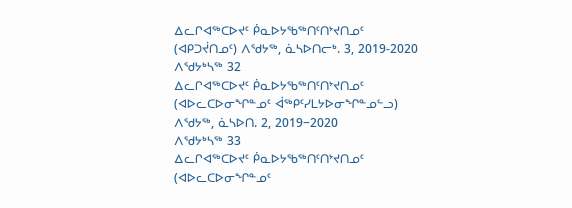ᐃᓚᒋᐊᖅᑕᐅᔪᑦ ᑮᓇᐅᔭᖃᖅᑎᑦᑎᔾᔪᑎᓄᑦ (ᐊᑭᑐᔫᑎᓄᑦ) ᐱᖁᔭᖅ, ᓈᓴᐅᑎᓕᒃ. 3, 2019-2020
ᐱᖁᔭᒃᓴᖅ 32
ᐃᓚᒋᐊᖅᑕᐅᔪᑦ ᑮᓇᐅᔭᖃᖅᑎᑦᑎᔾᔪᑎᓄᑦ (ᐊᐅᓚᑕᐅᓂᖏᓐᓄᑦ ᐋᖅᑭᑦᓯᒪᔭᐅᓂᖏᓐᓄᓪᓗ) ᐱᖁᔭᖅ, ᓈᓴᐅᑎ. 2, 2019−2020
ᐱᖁᔭᒃᓴᖅ 33
ᐃᓚᒋᐊᖅᑕᐅᔪᑦ ᑮᓇᐅᔭᖃᖅᑎᑦᑎᔾᔪᑎᓄᑦ (ᐊᐅᓚᑕᐅᓂᖏᓐᓄᑦ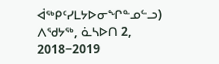ᐋᖅᑭᑦᓯᒪᔭᐅᓂᖏᓐᓄᓪᓗ) ᐱᖁᔭᖅ, ᓈᓴᐅᑎ 2, 2018−2019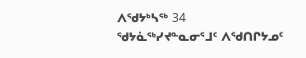ᐱᖁᔭᒃᓴᖅ 34
ᖁᔭᓈᖅᓯᔪᓐᓇᓂᕐᒧᑦ ᐱᖁᑎᒋᔭᓄᑦ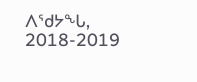ᐱᖁᔭᖓ, 2018-2019